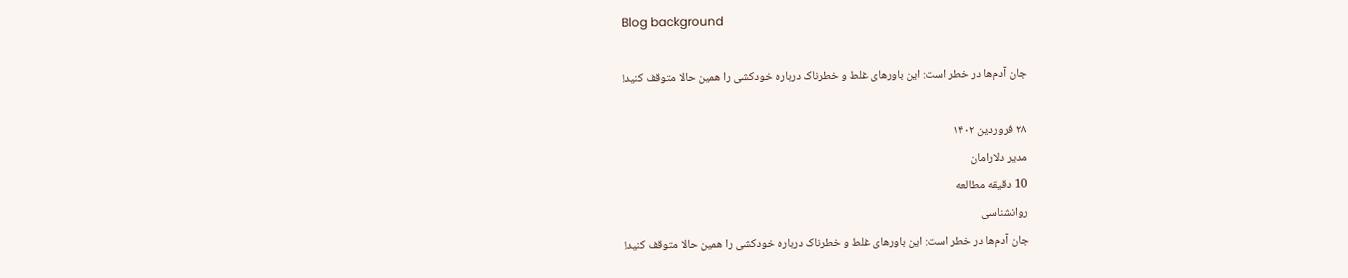Blog background

جان آدم‌ها در خطر است: این باورهای غلط و خطرناک درباره خودکشی را همین حالا متوقف کنید!

۲۸ فروردین ۱۴۰۲
مدیر دلارامان
10 دقیقه مطالعه
روانشناسی
جان آدم‌ها در خطر است: این باورهای غلط و خطرناک درباره خودکشی را همین حالا متوقف کنید!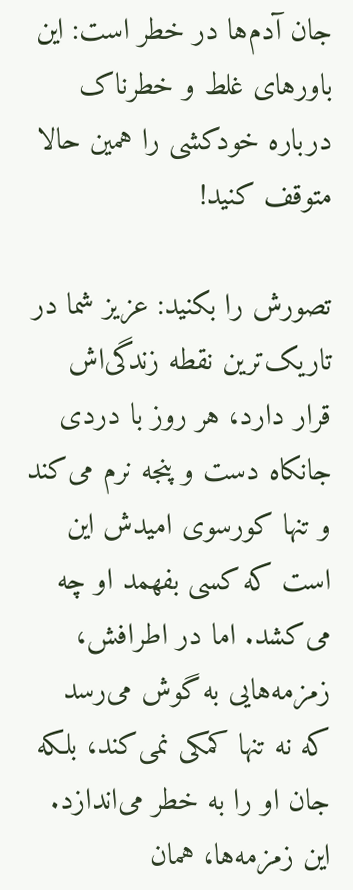جان آدم‌ها در خطر است: این باورهای غلط و خطرناک درباره خودکشی را همین حالا متوقف کنید!

تصورش را بکنید: عزیز شما در تاریک‌ترین نقطه زندگی‌اش قرار دارد، هر روز با دردی جانکاه دست و پنجه نرم می‌کند و تنها کورسوی امیدش این است که کسی بفهمد او چه می‌کشد. اما در اطرافش، زمزمه‌هایی به گوش می‌رسد که نه تنها کمکی نمی‌کند، بلکه جان او را به خطر می‌اندازد. این زمزمه‌ها، همان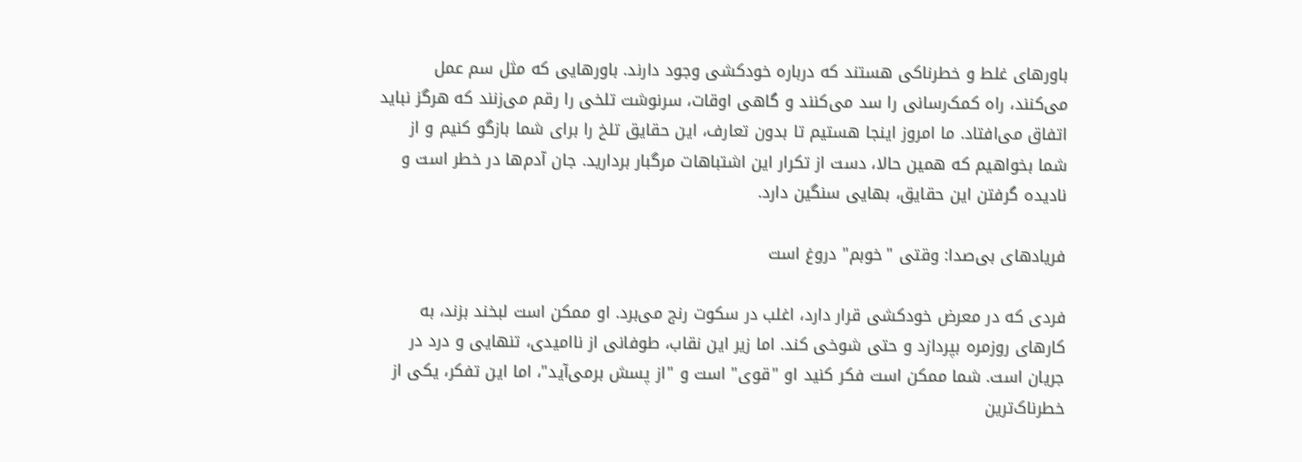باورهای غلط و خطرناکی هستند که درباره خودکشی وجود دارند. باورهایی که مثل سم عمل می‌کنند، راه کمک‌رسانی را سد می‌کنند و گاهی اوقات، سرنوشت تلخی را رقم می‌زنند که هرگز نباید اتفاق می‌افتاد. ما امروز اینجا هستیم تا بدون تعارف، این حقایق تلخ را برای شما بازگو کنیم و از شما بخواهیم که همین حالا، دست از تکرار این اشتباهات مرگبار بردارید. جان آدم‌ها در خطر است و نادیده گرفتن این حقایق، بهایی سنگین دارد.

فریادهای بی‌صدا: وقتی "خوبم" دروغ است

فردی که در معرض خودکشی قرار دارد، اغلب در سکوت رنج می‌برد. او ممکن است لبخند بزند، به کارهای روزمره بپردازد و حتی شوخی کند. اما زیر این نقاب، طوفانی از ناامیدی، تنهایی و درد در جریان است. شما ممکن است فکر کنید او "قوی" است و "از پسش برمی‌آید"، اما این تفکر، یکی از خطرناک‌ترین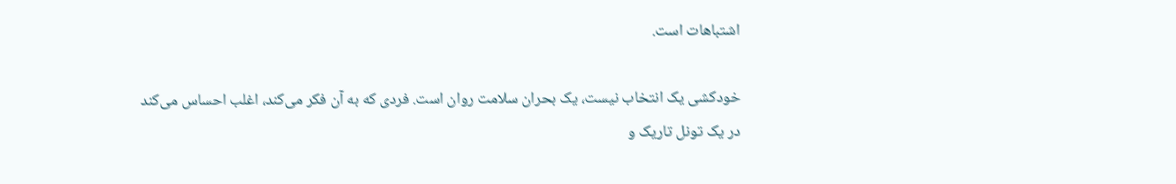اشتباهات است.

خودکشی یک انتخاب نیست، یک بحران سلامت روان است. فردی که به آن فکر می‌کند، اغلب احساس می‌کند در یک تونل تاریک و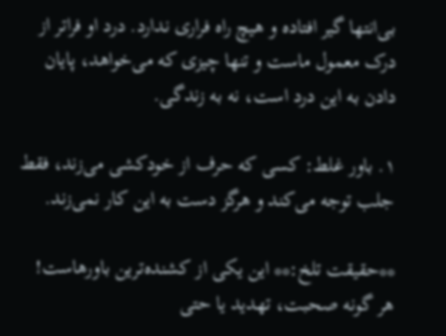بی‌انتها گیر افتاده و هیچ راه فراری ندارد. درد او فراتر از درک معمول ماست و تنها چیزی که می‌خواهد، پایان دادن به این درد است، نه به زندگی.

۱. باور غلط: کسی که حرف از خودکشی می‌زند، فقط جلب توجه می‌کند و هرگز دست به این کار نمی‌زند.

**حقیقت تلخ:** این یکی از کشنده‌ترین باورهاست! هر گونه صحبت، تهدید یا حتی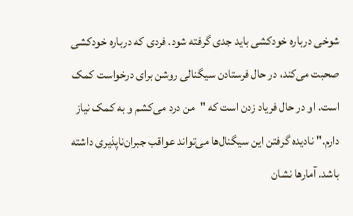شوخی درباره خودکشی باید جدی گرفته شود. فردی که درباره خودکشی صحبت می‌کند، در حال فرستادن سیگنالی روشن برای درخواست کمک است. او در حال فریاد زدن است که "من درد می‌کشم و به کمک نیاز دارم." نادیده گرفتن این سیگنال‌ها می‌تواند عواقب جبران‌ناپذیری داشته باشد. آمارها نشان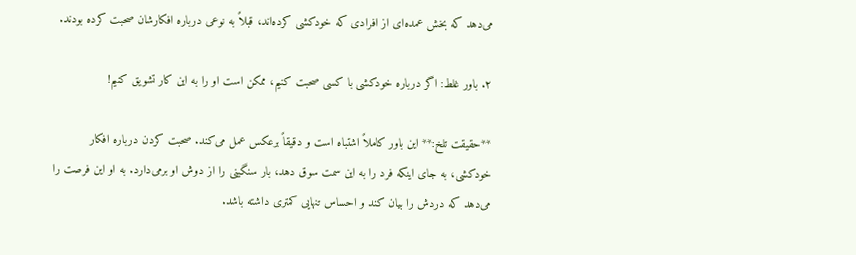می‌دهد که بخش عمده‌ای از افرادی که خودکشی کرده‌اند، قبلاً به نوعی درباره افکارشان صحبت کرده بودند.

۲. باور غلط: اگر درباره خودکشی با کسی صحبت کنیم، ممکن است او را به این کار تشویق کنیم!

**حقیقت تلخ:** این باور کاملاً اشتباه است و دقیقاً برعکس عمل می‌کند. صحبت کردن درباره افکار خودکشی، به جای اینکه فرد را به این سمت سوق دهد، بار سنگینی را از دوش او برمی‌دارد. به او این فرصت را می‌دهد که دردش را بیان کند و احساس تنهایی کمتری داشته باشد.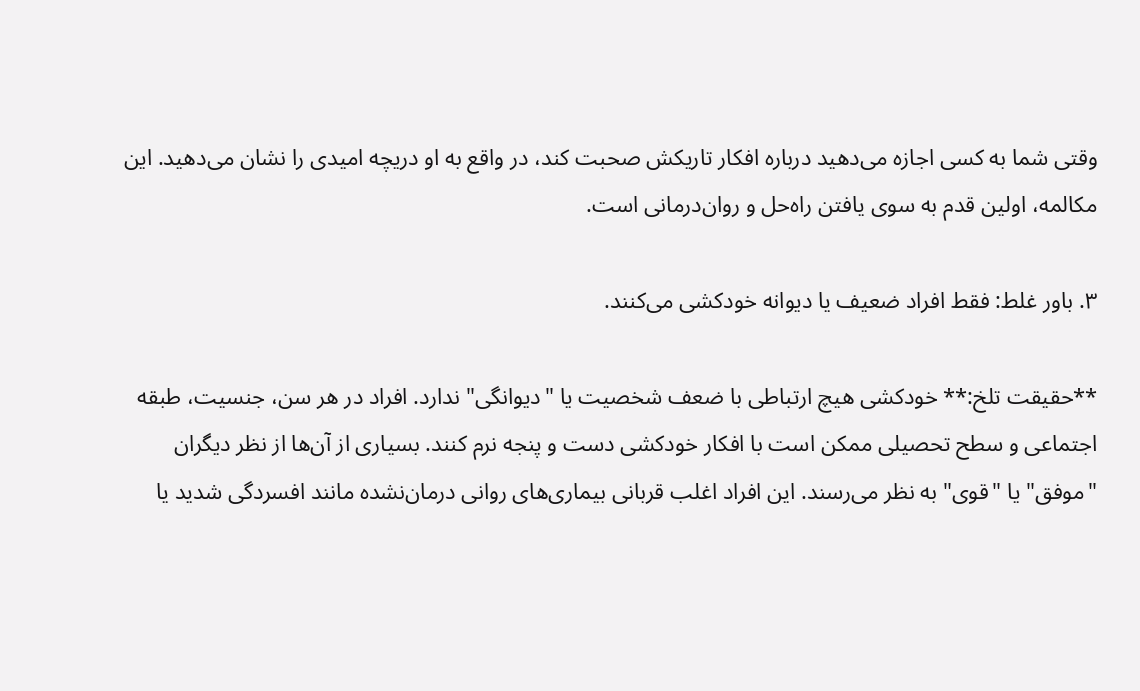وقتی شما به کسی اجازه می‌دهید درباره افکار تاریکش صحبت کند، در واقع به او دریچه امیدی را نشان می‌دهید. این مکالمه، اولین قدم به سوی یافتن راه‌حل و روان‌درمانی است.

۳. باور غلط: فقط افراد ضعیف یا دیوانه خودکشی می‌کنند.

**حقیقت تلخ:** خودکشی هیچ ارتباطی با ضعف شخصیت یا "دیوانگی" ندارد. افراد در هر سن، جنسیت، طبقه اجتماعی و سطح تحصیلی ممکن است با افکار خودکشی دست و پنجه نرم کنند. بسیاری از آن‌ها از نظر دیگران "موفق" یا "قوی" به نظر می‌رسند. این افراد اغلب قربانی بیماری‌های روانی درمان‌نشده مانند افسردگی شدید یا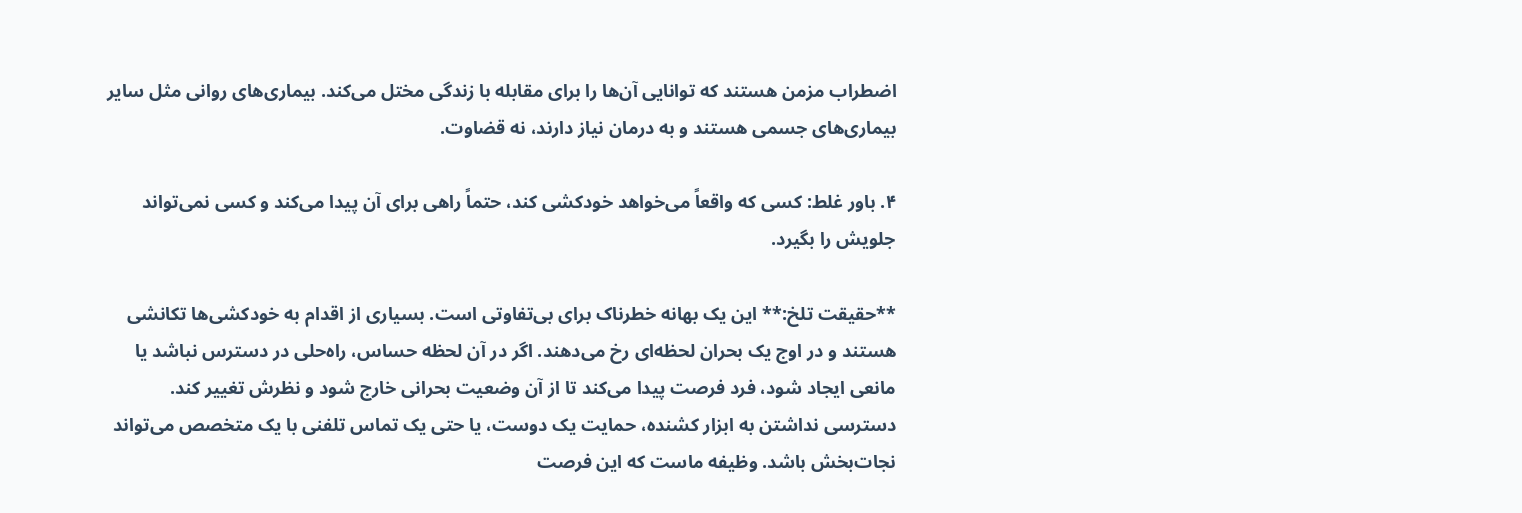اضطراب مزمن هستند که توانایی آن‌ها را برای مقابله با زندگی مختل می‌کند. بیماری‌های روانی مثل سایر بیماری‌های جسمی هستند و به درمان نیاز دارند، نه قضاوت.

۴. باور غلط: کسی که واقعاً می‌خواهد خودکشی کند، حتماً راهی برای آن پیدا می‌کند و کسی نمی‌تواند جلویش را بگیرد.

**حقیقت تلخ:** این یک بهانه خطرناک برای بی‌تفاوتی است. بسیاری از اقدام به خودکشی‌ها تکانشی هستند و در اوج یک بحران لحظه‌ای رخ می‌دهند. اگر در آن لحظه حساس، راه‌حلی در دسترس نباشد یا مانعی ایجاد شود، فرد فرصت پیدا می‌کند تا از آن وضعیت بحرانی خارج شود و نظرش تغییر کند. دسترسی نداشتن به ابزار کشنده، حمایت یک دوست، یا حتی یک تماس تلفنی با یک متخصص می‌تواند نجات‌بخش باشد. وظیفه ماست که این فرصت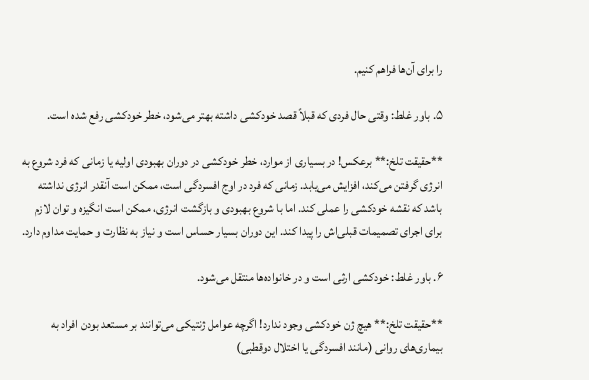را برای آن‌ها فراهم کنیم.

۵. باور غلط: وقتی حال فردی که قبلاً قصد خودکشی داشته بهتر می‌شود، خطر خودکشی رفع شده است.

**حقیقت تلخ:** برعکس! در بسیاری از موارد، خطر خودکشی در دوران بهبودی اولیه یا زمانی که فرد شروع به انرژی گرفتن می‌کند، افزایش می‌یابد. زمانی که فرد در اوج افسردگی است، ممکن است آنقدر انرژی نداشته باشد که نقشه خودکشی را عملی کند. اما با شروع بهبودی و بازگشت انرژی، ممکن است انگیزه و توان لازم برای اجرای تصمیمات قبلی‌اش را پیدا کند. این دوران بسیار حساس است و نیاز به نظارت و حمایت مداوم دارد.

۶. باور غلط: خودکشی ارثی است و در خانواده‌ها منتقل می‌شود.

**حقیقت تلخ:** هیچ ژن خودکشی وجود ندارد! اگرچه عوامل ژنتیکی می‌توانند بر مستعد بودن افراد به بیماری‌های روانی (مانند افسردگی یا اختلال دوقطبی)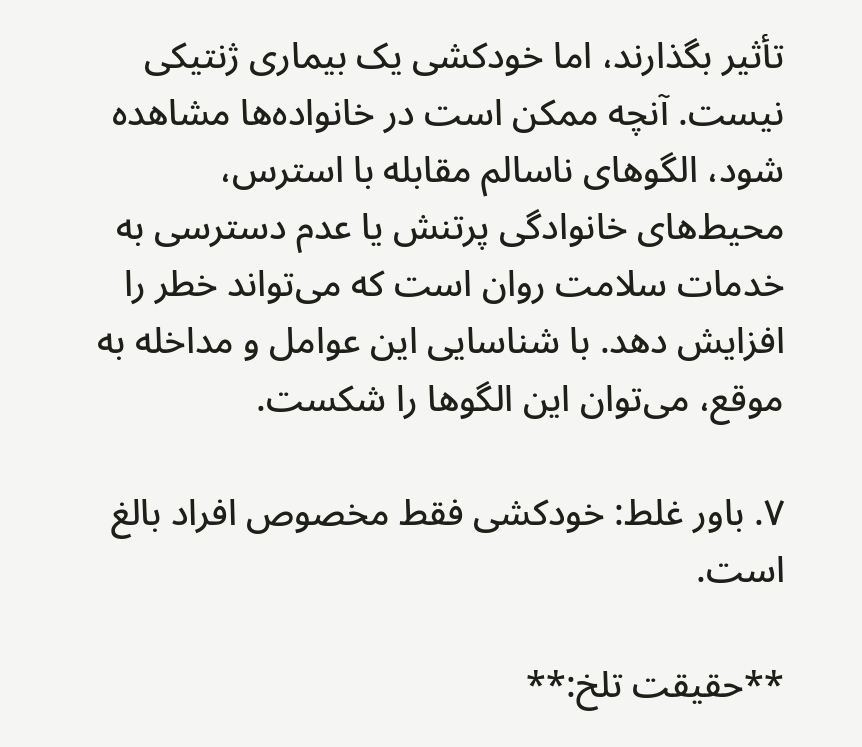تأثیر بگذارند، اما خودکشی یک بیماری ژنتیکی نیست. آنچه ممکن است در خانواده‌ها مشاهده شود، الگوهای ناسالم مقابله با استرس، محیط‌های خانوادگی پرتنش یا عدم دسترسی به خدمات سلامت روان است که می‌تواند خطر را افزایش دهد. با شناسایی این عوامل و مداخله به موقع، می‌توان این الگوها را شکست.

۷. باور غلط: خودکشی فقط مخصوص افراد بالغ است.

**حقیقت تلخ:**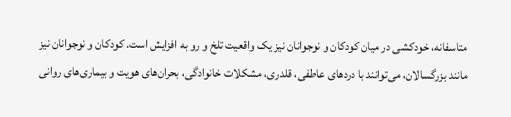متاسفانه، خودکشی در میان کودکان و نوجوانان نیز یک واقعیت تلخ و رو به افزایش است. کودکان و نوجوانان نیز مانند بزرگسالان، می‌توانند با دردهای عاطفی، قلدری، مشکلات خانوادگی، بحران‌های هویت و بیماری‌های روانی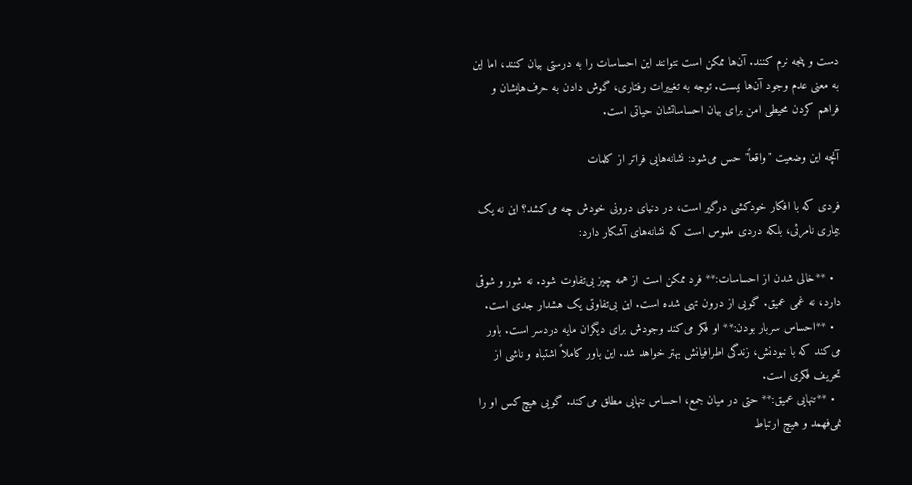دست و پنجه نرم کنند. آن‌ها ممکن است نتوانند این احساسات را به درستی بیان کنند، اما این به معنی عدم وجود آن‌ها نیست. توجه به تغییرات رفتاری، گوش دادن به حرف‌هایشان و فراهم کردن محیطی امن برای بیان احساساتشان حیاتی است.

آنچه این وضعیت "واقعاً" حس می‌شود: نشانه‌هایی فراتر از کلمات

فردی که با افکار خودکشی درگیر است، در دنیای درونی خودش چه می‌کشد؟ این نه یک بیماری نامرئی، بلکه دردی ملموس است که نشانه‌های آشکار دارد:

  • **خالی شدن از احساسات:** فرد ممکن است از همه چیز بی‌تفاوت شود. نه شور و شوقی دارد، نه غمی عمیق. گویی از درون تهی شده است. این بی‌تفاوتی یک هشدار جدی است.
  • **احساس سربار بودن:** او فکر می‌کند وجودش برای دیگران مایه دردسر است. باور می‌کند که با نبودنش، زندگی اطرافیانش بهتر خواهد شد. این باور کاملاً اشتباه و ناشی از تحریف فکری است.
  • **تنهایی عمیق:** حتی در میان جمع، احساس تنهایی مطلق می‌کند. گویی هیچ‌کس او را نمی‌فهمد و هیچ ارتباط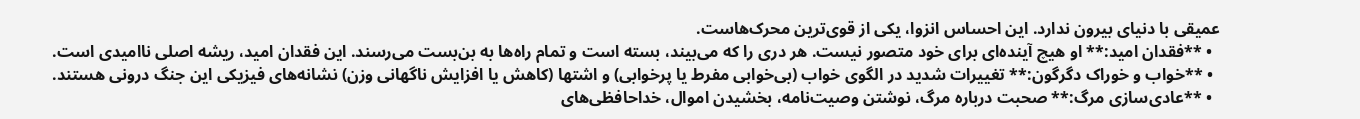عمیقی با دنیای بیرون ندارد. این احساس انزوا، یکی از قوی‌ترین محرک‌هاست.
  • **فقدان امید:** او هیچ آینده‌ای برای خود متصور نیست. هر دری را که می‌بیند، بسته است و تمام راه‌ها به بن‌بست می‌رسند. این فقدان امید، ریشه اصلی ناامیدی است.
  • **خواب و خوراک دگرگون:** تغییرات شدید در الگوی خواب (بی‌خوابی مفرط یا پرخوابی) و اشتها (کاهش یا افزایش ناگهانی وزن) نشانه‌های فیزیکی این جنگ درونی هستند.
  • **عادی‌سازی مرگ:** صحبت درباره مرگ، نوشتن وصیت‌نامه، بخشیدن اموال، خداحافظی‌های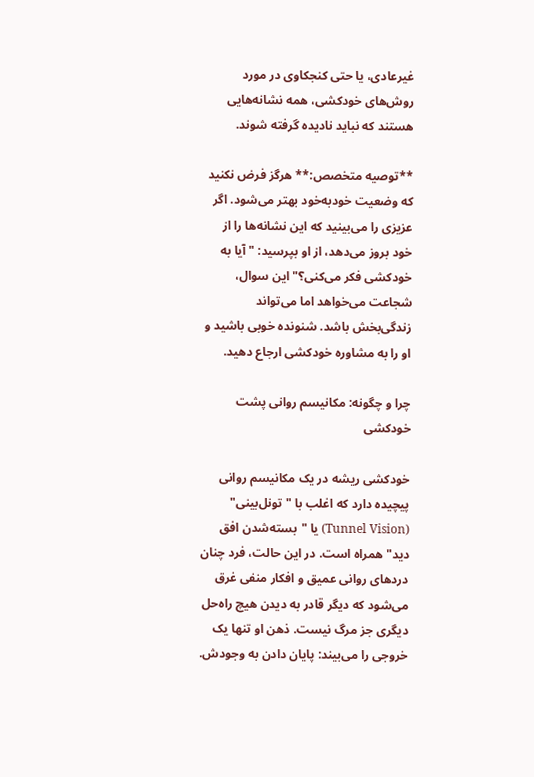غیرعادی، یا حتی کنجکاوی در مورد روش‌های خودکشی، همه نشانه‌هایی هستند که نباید نادیده گرفته شوند.

**توصیه متخصص:** هرگز فرض نکنید که وضعیت خودبه‌خود بهتر می‌شود. اگر عزیزی را می‌بینید که این نشانه‌ها را از خود بروز می‌دهد، از او بپرسید: "آیا به خودکشی فکر می‌کنی؟" این سوال، شجاعت می‌خواهد اما می‌تواند زندگی‌بخش باشد. شنونده خوبی باشید و او را به مشاوره خودکشی ارجاع دهید.

چرا و چگونه: مکانیسم روانی پشت خودکشی

خودکشی ریشه در یک مکانیسم روانی پیچیده دارد که اغلب با "تونل‌بینی" (Tunnel Vision) یا "بسته‌شدن افق دید" همراه است. در این حالت، فرد چنان دردهای روانی عمیق و افکار منفی غرق می‌شود که دیگر قادر به دیدن هیچ راه‌حل دیگری جز مرگ نیست. ذهن او تنها یک خروجی را می‌بیند: پایان دادن به وجودش.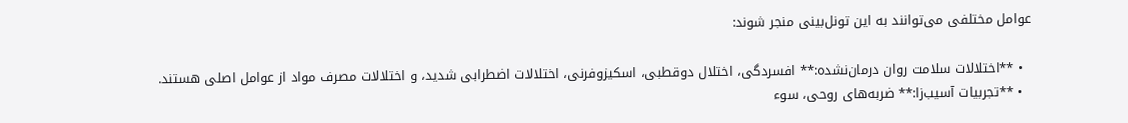عوامل مختلفی می‌توانند به این تونل‌بینی منجر شوند:

  • **اختلالات سلامت روان درمان‌نشده:** افسردگی، اختلال دوقطبی، اسکیزوفرنی، اختلالات اضطرابی شدید، و اختلالات مصرف مواد از عوامل اصلی هستند.
  • **تجربیات آسیب‌زا:** ضربه‌های روحی، سوء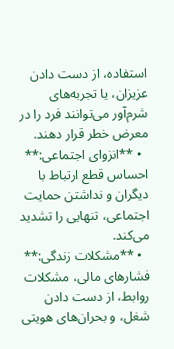استفاده، از دست دادن عزیزان، یا تجربه‌های شرم‌آور می‌توانند فرد را در معرض خطر قرار دهند.
  • **انزوای اجتماعی:** احساس قطع ارتباط با دیگران و نداشتن حمایت اجتماعی، تنهایی را تشدید می‌کند.
  • **مشکلات زندگی:** فشارهای مالی، مشکلات روابط، از دست دادن شغل، و بحران‌های هویتی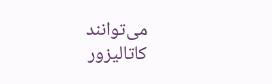می‌توانند کاتالیزور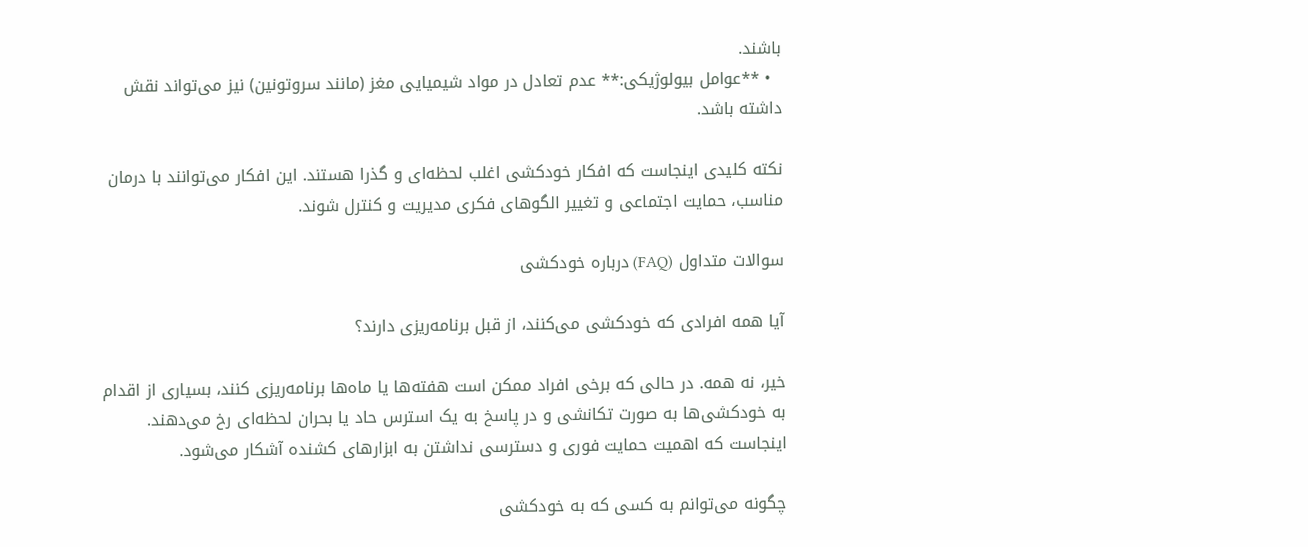باشند.
  • **عوامل بیولوژیکی:** عدم تعادل در مواد شیمیایی مغز (مانند سروتونین) نیز می‌تواند نقش داشته باشد.

نکته کلیدی اینجاست که افکار خودکشی اغلب لحظه‌ای و گذرا هستند. این افکار می‌توانند با درمان مناسب، حمایت اجتماعی و تغییر الگوهای فکری مدیریت و کنترل شوند.

سوالات متداول (FAQ) درباره خودکشی

آیا همه افرادی که خودکشی می‌کنند، از قبل برنامه‌ریزی دارند؟

خیر، نه همه. در حالی که برخی افراد ممکن است هفته‌ها یا ماه‌ها برنامه‌ریزی کنند، بسیاری از اقدام به خودکشی‌ها به صورت تکانشی و در پاسخ به یک استرس حاد یا بحران لحظه‌ای رخ می‌دهند. اینجاست که اهمیت حمایت فوری و دسترسی نداشتن به ابزارهای کشنده آشکار می‌شود.

چگونه می‌توانم به کسی که به خودکشی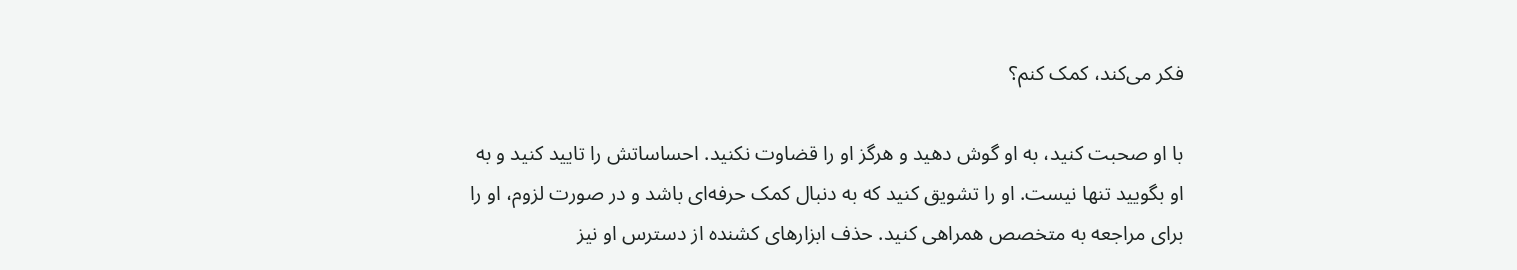فکر می‌کند، کمک کنم؟

با او صحبت کنید، به او گوش دهید و هرگز او را قضاوت نکنید. احساساتش را تایید کنید و به او بگویید تنها نیست. او را تشویق کنید که به دنبال کمک حرفه‌ای باشد و در صورت لزوم، او را برای مراجعه به متخصص همراهی کنید. حذف ابزارهای کشنده از دسترس او نیز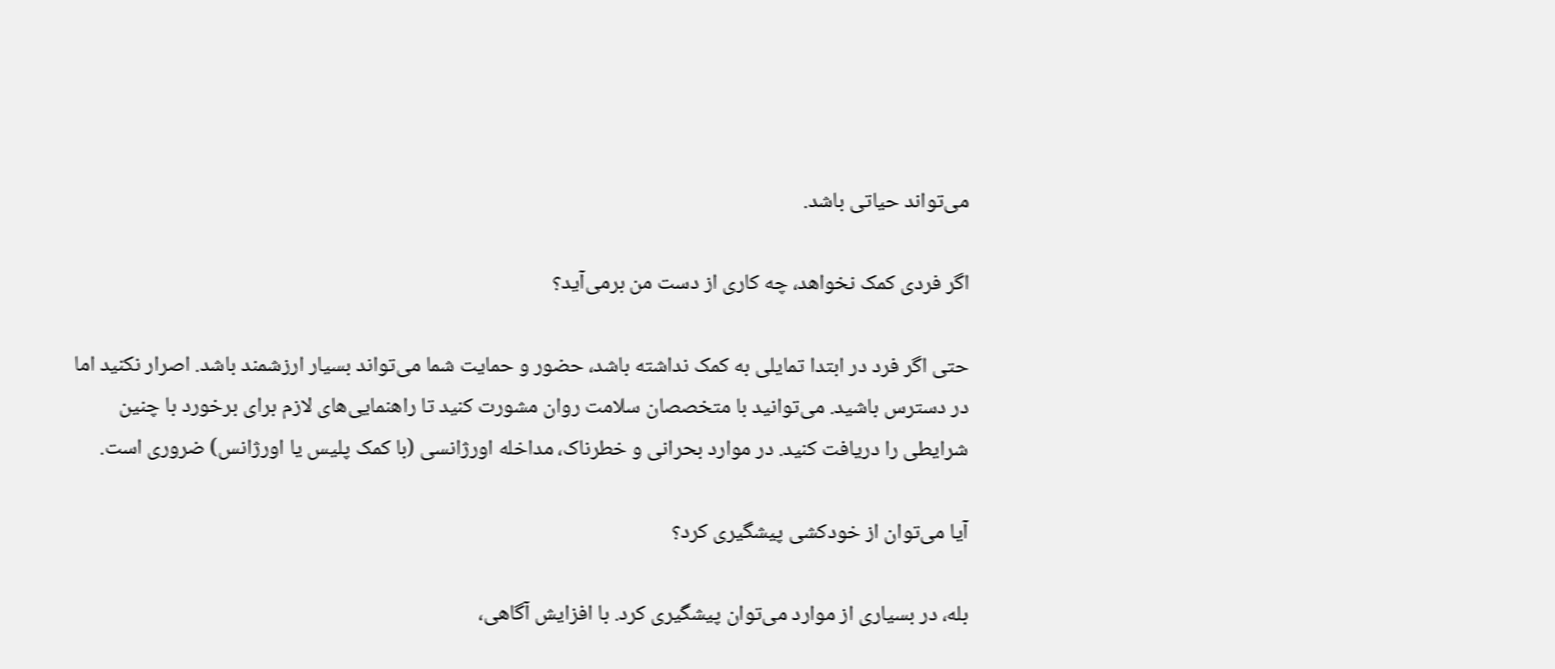می‌تواند حیاتی باشد.

اگر فردی کمک نخواهد، چه کاری از دست من برمی‌آید؟

حتی اگر فرد در ابتدا تمایلی به کمک نداشته باشد، حضور و حمایت شما می‌تواند بسیار ارزشمند باشد. اصرار نکنید اما در دسترس باشید. می‌توانید با متخصصان سلامت روان مشورت کنید تا راهنمایی‌های لازم برای برخورد با چنین شرایطی را دریافت کنید. در موارد بحرانی و خطرناک، مداخله اورژانسی (با کمک پلیس یا اورژانس) ضروری است.

آیا می‌توان از خودکشی پیشگیری کرد؟

بله، در بسیاری از موارد می‌توان پیشگیری کرد. با افزایش آگاهی،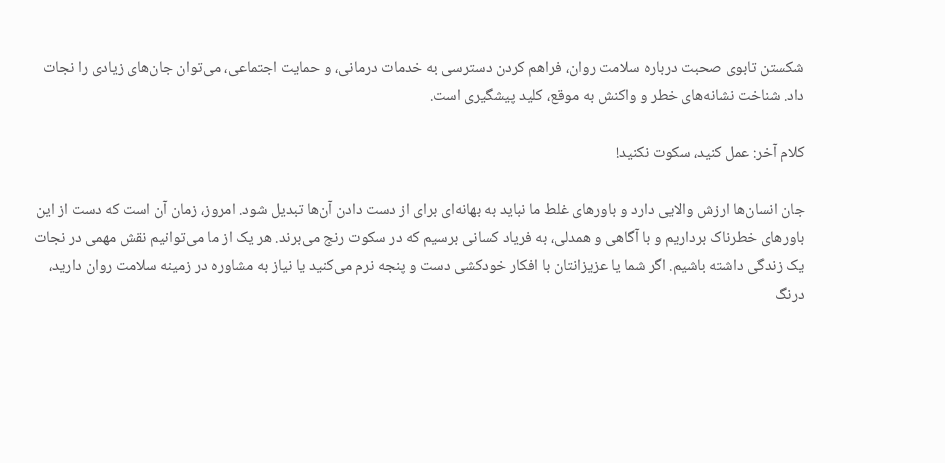شکستن تابوی صحبت درباره سلامت روان، فراهم کردن دسترسی به خدمات درمانی، و حمایت اجتماعی، می‌توان جان‌های زیادی را نجات داد. شناخت نشانه‌های خطر و واکنش به موقع، کلید پیشگیری است.

کلام آخر: عمل کنید، سکوت نکنید!

جان انسان‌ها ارزش والایی دارد و باورهای غلط ما نباید به بهانه‌ای برای از دست دادن آن‌ها تبدیل شود. امروز، زمان آن است که دست از این باورهای خطرناک برداریم و با آگاهی و همدلی، به فریاد کسانی برسیم که در سکوت رنج می‌برند. هر یک از ما می‌توانیم نقش مهمی در نجات یک زندگی داشته باشیم. اگر شما یا عزیزانتان با افکار خودکشی دست و پنجه نرم می‌کنید یا نیاز به مشاوره در زمینه سلامت روان دارید، درنگ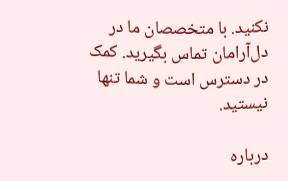نکنید. با متخصصان ما در دل‌آرامان تماس بگیرید. کمک در دسترس است و شما تنها نیستید.

درباره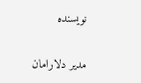نویسنده

مدیر دلارامان